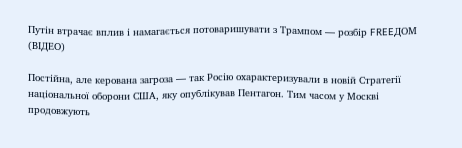Путін втрачає вплив і намагається потоваришувати з Трампом — розбір FREEДОМ (ВІДЕО)

Постійна, але керована загроза — так Росію охарактеризували в новій Стратегії національної оборони США, яку опублікував Пентагон. Тим часом у Москві продовжують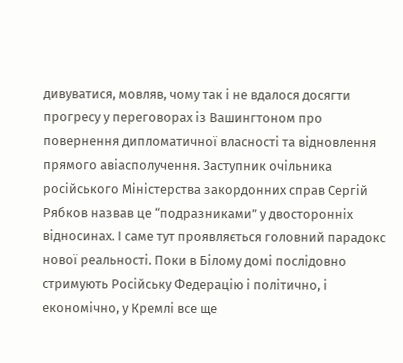дивуватися, мовляв, чому так і не вдалося досягти прогресу у переговорах із Вашингтоном про повернення дипломатичної власності та відновлення прямого авіасполучення. Заступник очільника російського Міністерства закордонних справ Сергій Рябков назвав це “подразниками” у двосторонніх відносинах. І саме тут проявляється головний парадокс нової реальності. Поки в Білому домі послідовно стримують Російську Федерацію і політично, і економічно, у Кремлі все ще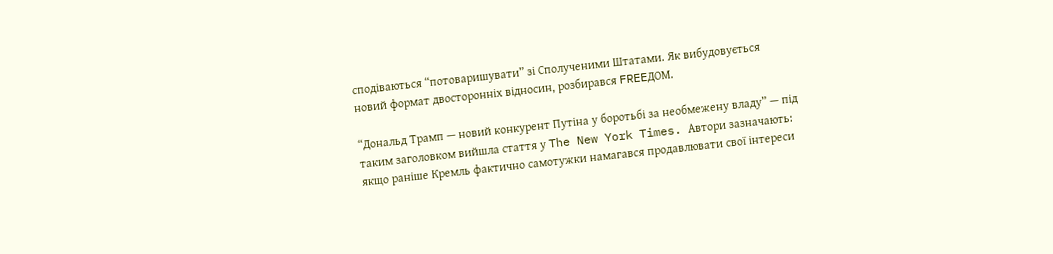сподіваються “потоваришувати” зі Сполученими Штатами. Як вибудовується новий формат двосторонніх відносин, розбирався FREEДОМ.

“Дональд Трамп — новий конкурент Путіна у боротьбі за необмежену владу” — під таким заголовком вийшла стаття у The New York Times. Автори зазначають: якщо раніше Кремль фактично самотужки намагався продавлювати свої інтереси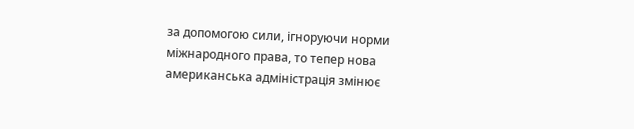за допомогою сили, ігноруючи норми міжнародного права, то тепер нова американська адміністрація змінює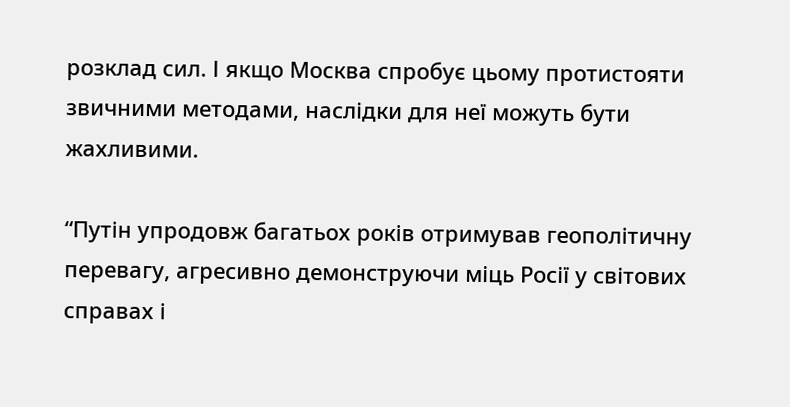розклад сил. І якщо Москва спробує цьому протистояти звичними методами, наслідки для неї можуть бути жахливими.

“Путін упродовж багатьох років отримував геополітичну перевагу, агресивно демонструючи міць Росії у світових справах і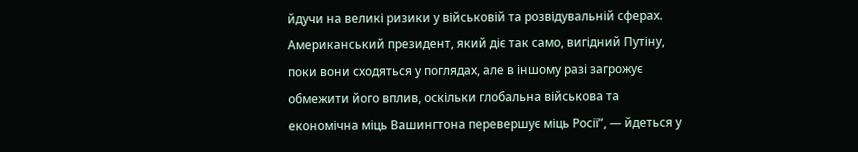йдучи на великі ризики у військовій та розвідувальній сферах. Американський президент, який діє так само, вигідний Путіну, поки вони сходяться у поглядах, але в іншому разі загрожує обмежити його вплив, оскільки глобальна військова та економічна міць Вашингтона перевершує міць Росії”, — йдеться у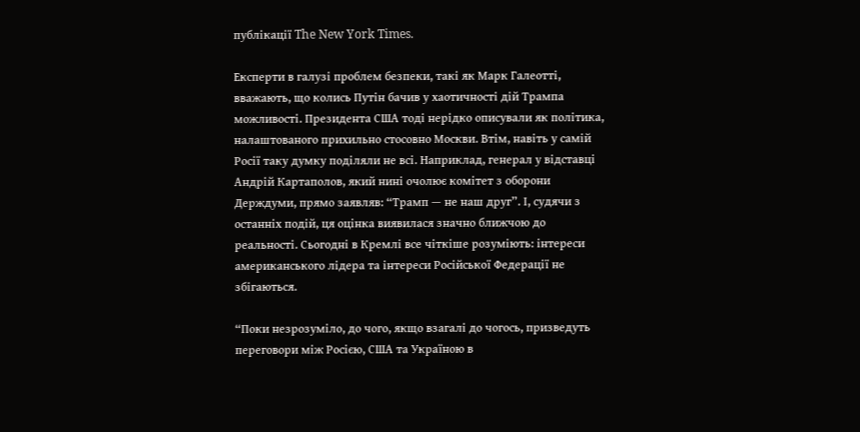публікації The New York Times.

Експерти в галузі проблем безпеки, такі як Марк Галеотті, вважають, що колись Путін бачив у хаотичності дій Трампа можливості. Президента США тоді нерідко описували як політика, налаштованого прихильно стосовно Москви. Втім, навіть у самій Росії таку думку поділяли не всі. Наприклад, генерал у відставці Андрій Картаполов, який нині очолює комітет з оборони Держдуми, прямо заявляв: “Трамп — не наш друг”. І, судячи з останніх подій, ця оцінка виявилася значно ближчою до реальності. Сьогодні в Кремлі все чіткіше розуміють: інтереси американського лідера та інтереси Російської Федерації не збігаються.

“Поки незрозуміло, до чого, якщо взагалі до чогось, призведуть переговори між Росією, США та Україною в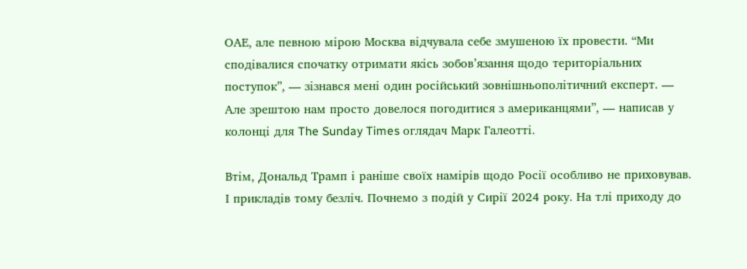ОАЕ, але певною мірою Москва відчувала себе змушеною їх провести. “Ми сподівалися спочатку отримати якісь зобов’язання щодо територіальних поступок”, — зізнався мені один російський зовнішньополітичний експерт. — Але зрештою нам просто довелося погодитися з американцями”, — написав у колонці для The Sunday Times оглядач Марк Галеотті.

Втім, Дональд Трамп і раніше своїх намірів щодо Росії особливо не приховував. І прикладів тому безліч. Почнемо з подій у Сирії 2024 року. На тлі приходу до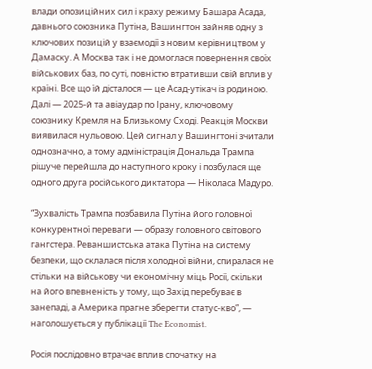влади опозиційних сил і краху режиму Башара Асада, давнього союзника Путіна, Вашингтон зайняв одну з ключових позицій у взаємодії з новим керівництвом у Дамаску. А Москва так і не домоглася повернення своїх військових баз, по суті, повністю втративши свій вплив у країні. Все що їй дісталося — це Асад-утікач із родиною. Далі — 2025-й та авіаудар по Ірану, ключовому союзнику Кремля на Близькому Сході. Реакція Москви виявилася нульовою. Цей сигнал у Вашингтоні зчитали однозначно, а тому адміністрація Дональда Трампа рішуче перейшла до наступного кроку і позбулася ще одного друга російського диктатора — Ніколаса Мадуро.

“Зухвалість Трампа позбавила Путіна його головної конкурентної переваги — образу головного світового гангстера. Реваншистська атака Путіна на систему безпеки, що склалася після холодної війни, спиралася не стільки на військову чи економічну міць Росії, скільки на його впевненість у тому, що Захід перебуває в занепаді, а Америка прагне зберегти статус-кво”, — наголошується у публікації The Economist.

Росія послідовно втрачає вплив спочатку на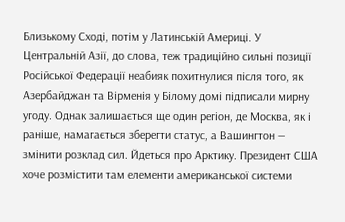Близькому Сході, потім у Латинській Америці. У Центральній Азії, до слова, теж традиційно сильні позиції Російської Федерації неабияк похитнулися після того, як Азербайджан та Вірменія у Білому домі підписали мирну угоду. Однак залишається ще один регіон, де Москва, як і раніше, намагається зберегти статус, а Вашингтон — змінити розклад сил. Йдеться про Арктику. Президент США хоче розмістити там елементи американської системи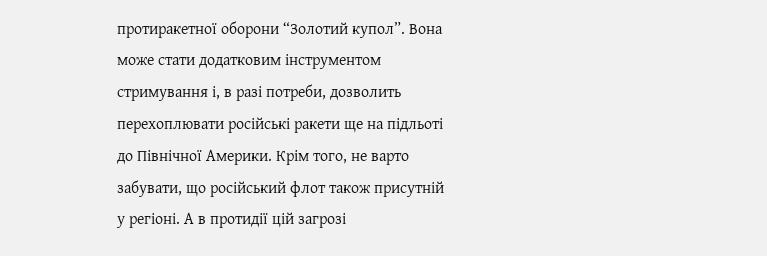протиракетної оборони “Золотий купол”. Вона може стати додатковим інструментом стримування і, в разі потреби, дозволить перехоплювати російські ракети ще на підльоті до Північної Америки. Крім того, не варто забувати, що російський флот також присутній у регіоні. А в протидії цій загрозі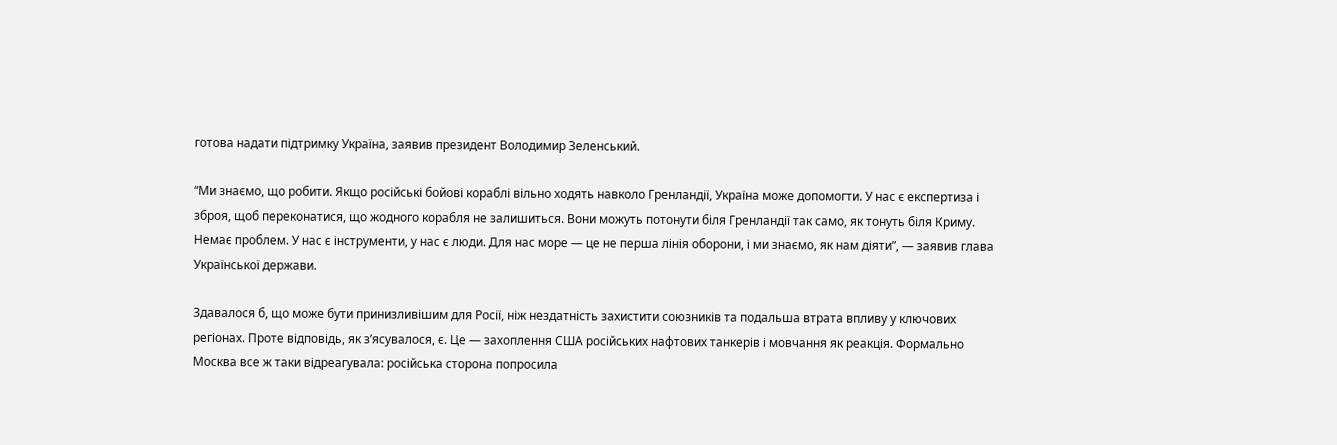готова надати підтримку Україна, заявив президент Володимир Зеленський.

“Ми знаємо, що робити. Якщо російські бойові кораблі вільно ходять навколо Гренландії, Україна може допомогти. У нас є експертиза і зброя, щоб переконатися, що жодного корабля не залишиться. Вони можуть потонути біля Гренландії так само, як тонуть біля Криму. Немає проблем. У нас є інструменти, у нас є люди. Для нас море — це не перша лінія оборони, і ми знаємо, як нам діяти”, — заявив глава Української держави.

Здавалося б, що може бути принизливішим для Росії, ніж нездатність захистити союзників та подальша втрата впливу у ключових регіонах. Проте відповідь, як з’ясувалося, є. Це — захоплення США російських нафтових танкерів і мовчання як реакція. Формально Москва все ж таки відреагувала: російська сторона попросила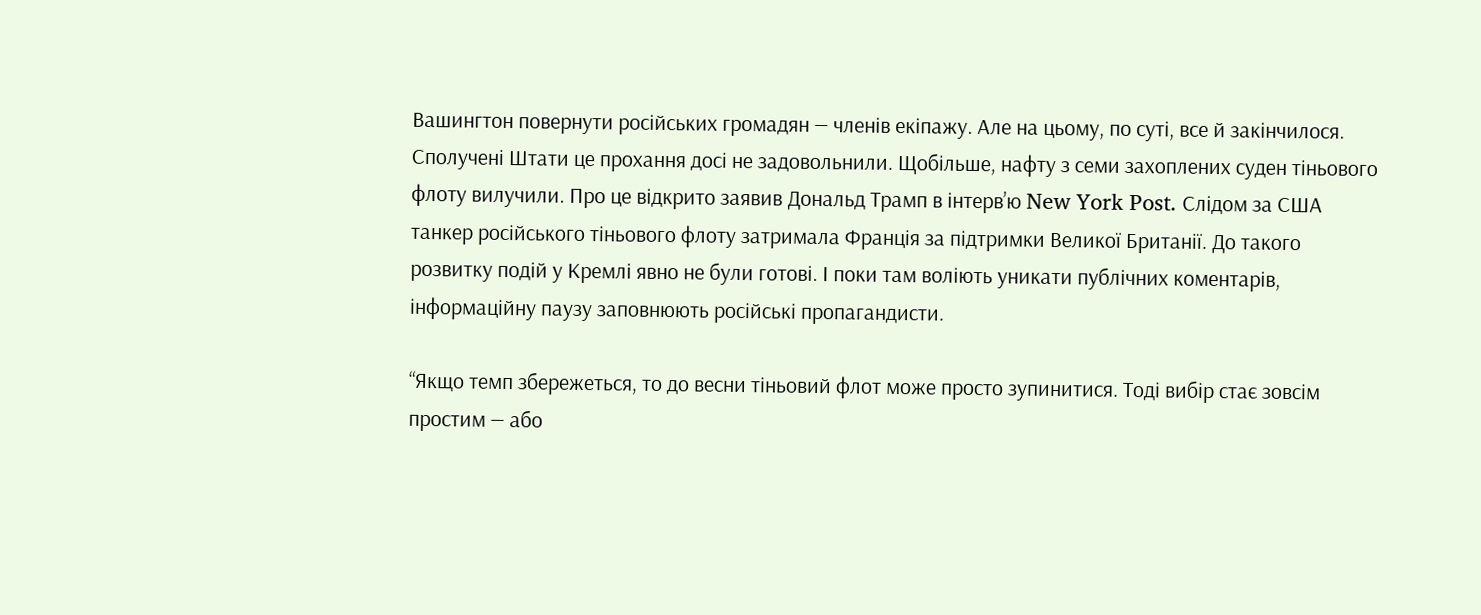Вашингтон повернути російських громадян — членів екіпажу. Але на цьому, по суті, все й закінчилося. Сполучені Штати це прохання досі не задовольнили. Щобільше, нафту з семи захоплених суден тіньового флоту вилучили. Про це відкрито заявив Дональд Трамп в інтерв’ю New York Post. Слідом за США танкер російського тіньового флоту затримала Франція за підтримки Великої Британії. До такого розвитку подій у Кремлі явно не були готові. І поки там воліють уникати публічних коментарів, інформаційну паузу заповнюють російські пропагандисти.

“Якщо темп збережеться, то до весни тіньовий флот може просто зупинитися. Тоді вибір стає зовсім простим — або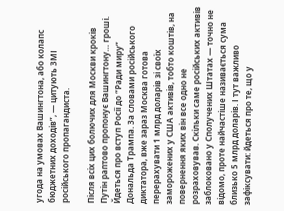угода на умовах Вашингтона, або колапс бюджетних доходів”, — цитують ЗМІ російського пропагандиста.

Після всіх цих болючих для Москви кроків Путін раптово пропонує Вашингтону… гроші. Йдеться про вступ Росії до “Ради миру” Дональда Трампа. За словами російського диктатора, вже зараз Москва готова перерахувати 1 млрд доларів зі своїх заморожених у США активів, тобто коштів, на повернення яких він все одно не розраховував. Скільки саме російських активів заблоковано у Сполучених Штатах — точно не відомо, проте найчастіше називається сума близько 5 млрд доларів. І тут важливо зафіксувати: йдеться про те, що у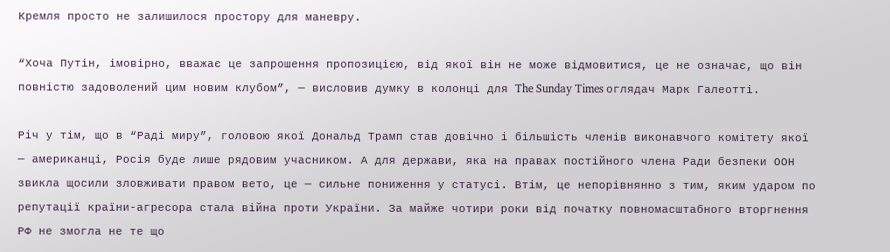Кремля просто не залишилося простору для маневру.

“Хоча Путін, імовірно, вважає це запрошення пропозицією, від якої він не може відмовитися, це не означає, що він повністю задоволений цим новим клубом”, — висловив думку в колонці для The Sunday Times оглядач Марк Галеотті.

Річ у тім, що в “Раді миру”, головою якої Дональд Трамп став довічно і більшість членів виконавчого комітету якої — американці, Росія буде лише рядовим учасником. А для держави, яка на правах постійного члена Ради безпеки ООН звикла щосили зловживати правом вето, це — сильне пониження у статусі. Втім, це непорівнянно з тим, яким ударом по репутації країни-агресора стала війна проти України. За майже чотири роки від початку повномасштабного вторгнення РФ не змогла не те що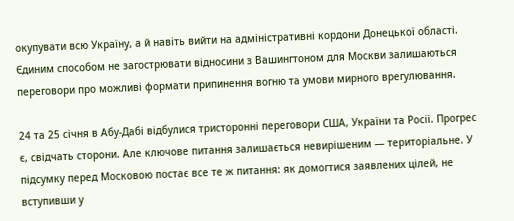окупувати всю Україну, а й навіть вийти на адміністративні кордони Донецької області. Єдиним способом не загострювати відносини з Вашингтоном для Москви залишаються переговори про можливі формати припинення вогню та умови мирного врегулювання.

24 та 25 січня в Абу-Дабі відбулися тристоронні переговори США, України та Росії. Прогрес є, свідчать сторони. Але ключове питання залишається невирішеним — територіальне. У підсумку перед Московою постає все те ж питання: як домогтися заявлених цілей, не вступивши у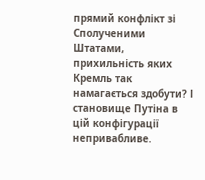прямий конфлікт зі Сполученими Штатами, прихильність яких Кремль так намагається здобути? І становище Путіна в цій конфігурації непривабливе.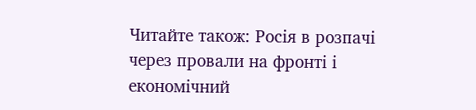Читайте також: Росія в розпачі через провали на фронті і економічний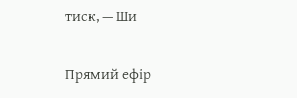тиск, — Ши

Прямий ефір